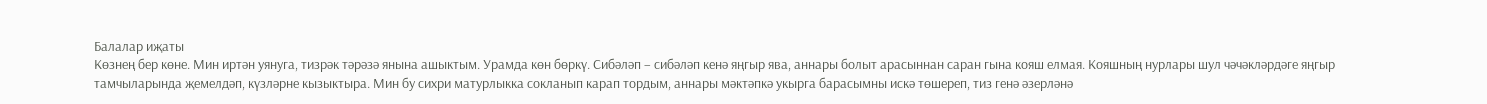Балалар иҗаты
Көзнең бер көне. Мин иртән уянуга, тизрәк тәрәзә янына ашыктым. Урамда көн бөркү. Сибәләп – сибәләп кенә яңгыр ява, аннары болыт арасыннан саран гына кояш елмая. Кояшның нурлары шул чәчәкләрдәге яңгыр тамчыларында җемелдәп, күзләрне кызыктыра. Мин бу сихри матурлыкка сокланып карап тордым, аннары мәктәпкә укырга барасымны искә төшереп, тиз генә әзерләнә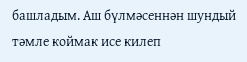башладым. Аш бүлмәсеннән шундый тәмле коймак исе килеп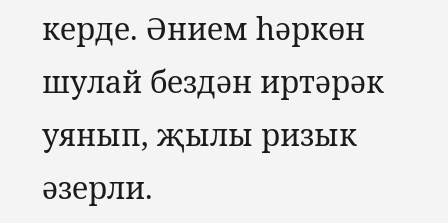керде. Әнием һәркөн шулай бездән иртәрәк уянып, җылы ризык әзерли.